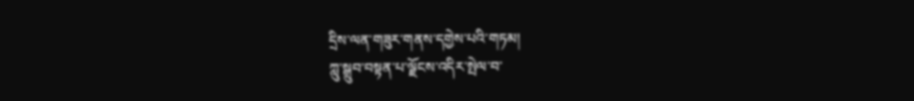དྲིས་ལན་གཟུར་གནས་དགྱེས་པའི་གཏམ།
ཀླུ་སྒྲུབ་བསྟན་པ་ལྗོངས་འདིར་སྤེལ་བ་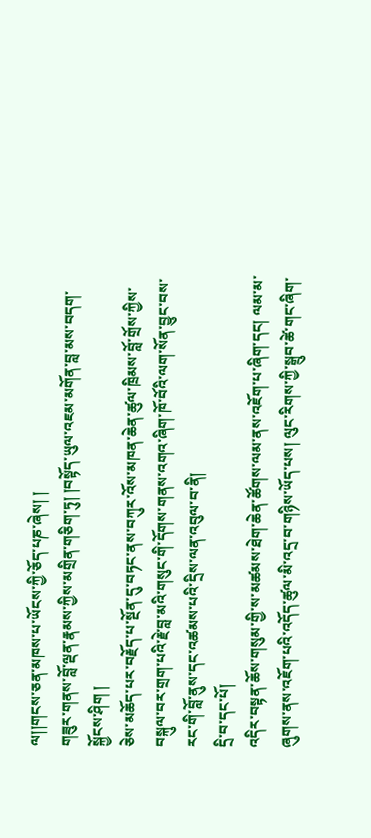ལ།།གངས་ཅན་མཁས་པ་ཡོངས་ཀྱི་ཅོད་པཎ་ཞེས། །
གཟུར་གནས་བློ་ལྡན་རྣམས་ཀྱིས་མགྲིན་གཅིག་ཏུ། །བསྟོད་ཡུལ་འཇམ་མགོན་བླ་མས་བདག་སྐྱོངས་ཤིག །
ཅེས་མཆོད་པར་བརྗོད་པ་སྔོན་དུ་བཏང་ནས་བཀུར་འོས་མཁན་ཆེན་ཚུལ་ཁྲིམས་བློ་གྲོས་ཀྱིས་བསྐུལ་བར་གྲག་པའི་རྗེ་བླ་མའི་གསུང་གི་དོགས་གནས་འགའ་ཞིག་ཁོ་བོའི་ལག་སོན་བྱུང་བས་རང་གི་བློ་ནུས་དང་འཚམས་པའི་དྲིས་ལན་འབུལ་བ་ནི།
དྲི་བ་དང་པོ།
འདིར་བསྟན་ཆོས་གསུམ་གྱི་ས་མཚམས་ཐེག་ཆེན་ཚོགས་ལམ་ནས་འཇོག་པ་ཞིག་དང། ལམ་མ་ཞུགས་ནས་འཇོག་པའི་འདོད་ཚུལ་མི་འདྲ་བ་གཉིས་ཡོད་པས། ལུང་རིགས་ཀྱི་སྒྲུབ་ཚེ་གང་ཞིག་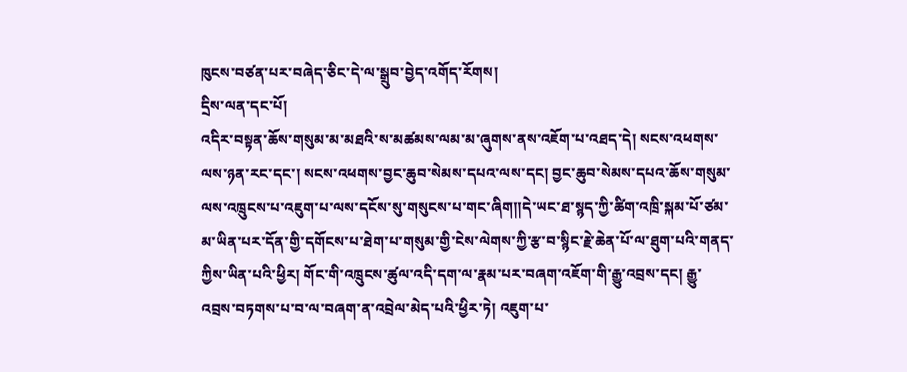ཁུངས་བཙན་པར་བཞེད་ཅིང་དེ་ལ་སྒྲུབ་བྱེད་འགོད་རོགས།
དྲིས་ལན་དང་པོ།
འདིར་བསྟན་ཆོས་གསུམ་མ་མཐའི་ས་མཚམས་ལམ་མ་ཞུགས་ནས་འཇོག་པ་འཐད་དེ། སངས་འཕགས་ལས་ཉན་རང་དང་། སངས་འཕགས་བྱང་ཆུབ་སེམས་དཔའ་ལས་དང། བྱང་ཆུབ་སེམས་དཔའ་ཆོས་གསུམ་ལས་འཁྲུངས་པ་འཇུག་པ་ལས་དངོས་སུ་གསུངས་པ་གང་ཞིག།།དེ་ཡང་ཐ་སྙད་ཀྱི་ཚིག་འཁྲི་སྐམ་པོ་ཙམ་མ་ཡིན་པར་དོན་གྱི་དགོངས་པ་ཐེག་པ་གསུམ་གྱི་ངེས་ལེགས་ཀྱི་རྩ་བ་སྙིང་རྗེ་ཆེན་པོ་ལ་ཐུག་པའི་གནད་ཀྱིས་ཡིན་པའི་ཕྱིར། གོང་གི་འཁྲུངས་ཚུལ་འདི་དག་ལ་རྣམ་པར་བཞག་འཇོག་གི་རྒྱུ་འབྲས་དང། རྒྱུ་འབྲས་བཏགས་པ་བ་ལ་བཞག་ན་འབྲེལ་མེད་པའི་ཕྱིར་ཏེ། འཇུག་པ་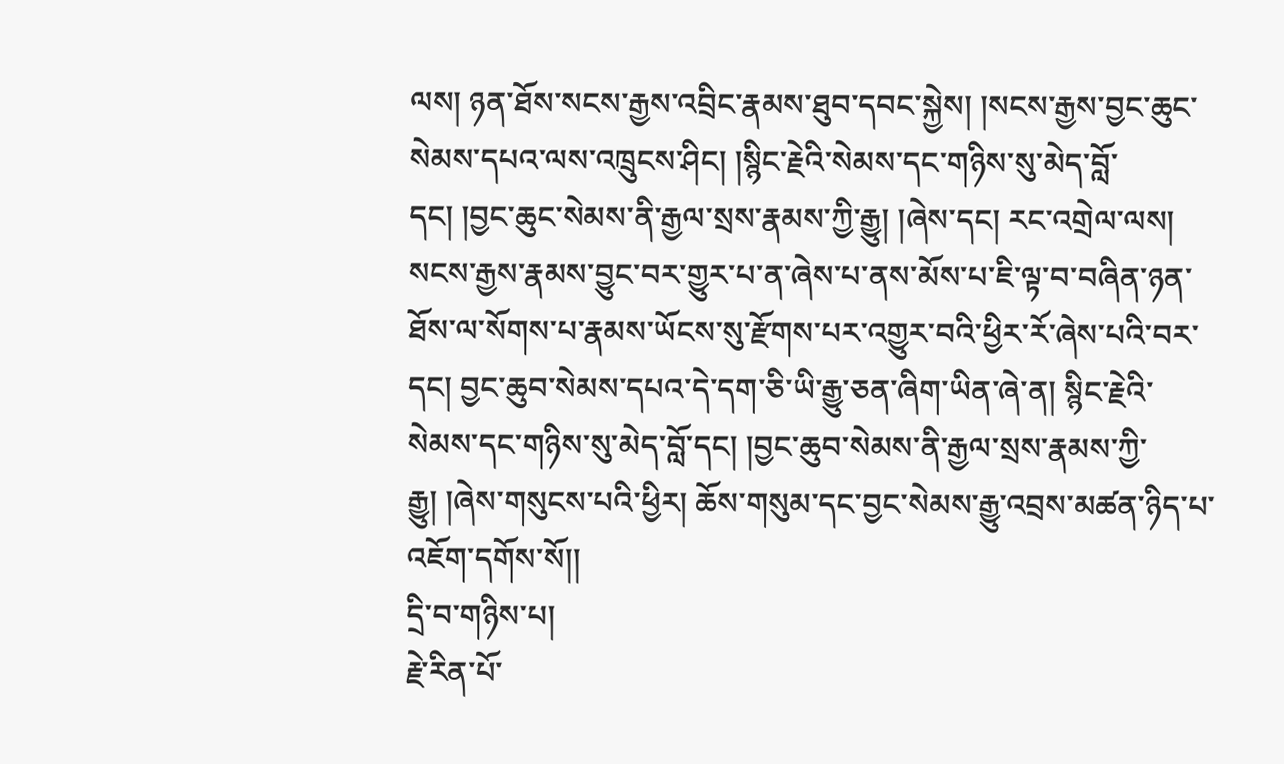ལས། ཉན་ཐོས་སངས་རྒྱས་འབྲིང་རྣམས་ཐུབ་དབང་སྐྱེས། །སངས་རྒྱས་བྱང་ཆུང་སེམས་དཔའ་ལས་འཁྲུངས་ཤིང། །སྙིང་རྗེའི་སེམས་དང་གཉིས་སུ་མེད་བློ་དང། །བྱང་ཆུང་སེམས་ནི་རྒྱལ་སྲས་རྣམས་ཀྱི་རྒྱུ། །ཞེས་དང། རང་འགྲེལ་ལས། སངས་རྒྱས་རྣམས་བྱུང་བར་གྱུར་པ་ན་ཞེས་པ་ནས་མོས་པ་ཇི་ལྟ་བ་བཞིན་ཉན་ཐོས་ལ་སོགས་པ་རྣམས་ཡོངས་སུ་རྫོགས་པར་འགྱུར་བའི་ཕྱིར་རོ་ཞེས་པའི་བར་དང། བྱང་ཆུབ་སེམས་དཔའ་དེ་དག་ཅི་ཡི་རྒྱུ་ཅན་ཞིག་ཡིན་ཞེ་ན། སྙིང་རྗེའི་སེམས་དང་གཉིས་སུ་མེད་བློ་དང། །བྱང་ཆུབ་སེམས་ནི་རྒྱལ་སྲས་རྣམས་ཀྱི་རྒྱུ། །ཞེས་གསུངས་པའི་ཕྱིར། ཆོས་གསུམ་དང་བྱང་སེམས་རྒྱུ་འབྲས་མཚན་ཉིད་པ་འཇོག་དགོས་སོ།།
དྲི་བ་གཉིས་པ།
རྗེ་རིན་པོ་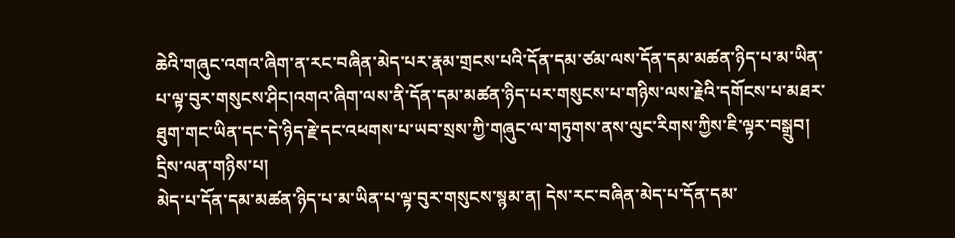ཆེའི་གཞུང་འགའ་ཞིག་ན་རང་བཞིན་མེད་པར་རྣམ་གྲངས་པའི་དོན་དམ་ཙམ་ལས་དོན་དམ་མཚན་ཉིད་པ་མ་ཡིན་པ་ལྟ་བུར་གསུངས་ཤིང།འགའ་ཞིག་ལས་ནི་དོན་དམ་མཚན་ཉིད་པར་གསུངས་པ་གཉིས་ལས་རྗེའི་དགོངས་པ་མཐར་ཐུག་གང་ཡིན་དང་དེ་ཉིད་རྗེ་དང་འཕགས་པ་ཡབ་སྲས་ཀྱི་གཞུང་ལ་གཏུགས་ནས་ལུང་རིགས་ཀྱིས་ཇི་ལྟར་བསྒྲུབ།
དྲིས་ལན་གཉིས་པ།
མེད་པ་དོན་དམ་མཚན་ཉིད་པ་མ་ཡིན་པ་ལྟ་བུར་གསུངས་སྙམ་ན། དེས་རང་བཞིན་མེད་པ་དོན་དམ་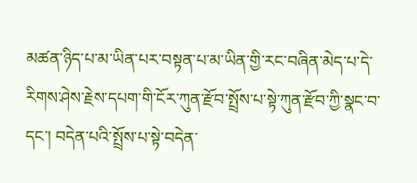མཚན་ཉིད་པ་མ་ཡིན་པར་བསྟན་པ་མ་ཡིན་གྱི་རང་བཞིན་མེད་པ་དེ་རིགས་ཤེས་རྗེས་དཔག་གི་ངོར་ཀུན་རྫོབ་སྤྲོས་པ་སྟེ་ཀུན་རྫོབ་ཀྱི་སྣང་བ་དང་། བདེན་པའི་སྤྲོས་པ་སྟེ་བདེན་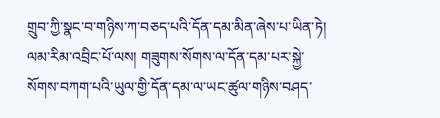གྲུབ་ཀྱི་སྣང་བ་གཉིས་ཀ་བཅད་པའི་དོན་དམ་མིན་ཞེས་པ་ཡིན་ཏེ། ལམ་རིམ་འབྲིང་པོ་ལས། གཟུགས་སོགས་ལ་དོན་དམ་པར་སྐྱེ་སོགས་བཀག་པའི་ཡུལ་གྱི་དོན་དམ་ལ་ཡང་ཚུལ་གཉིས་བཤད་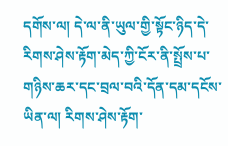དགོས་ལ། དེ་ལ་ནི་ཡུལ་གྱི་སྟོང་ཉིད་དེ་རིགས་ཤེས་རྟོག་མེད་ཀྱི་ངོར་ནི་སྤྲོས་པ་གཉིས་ཆར་དང་བྲལ་བའི་དོན་དམ་དངོས་ཡིན་ལ། རིགས་ཤེས་རྟོག་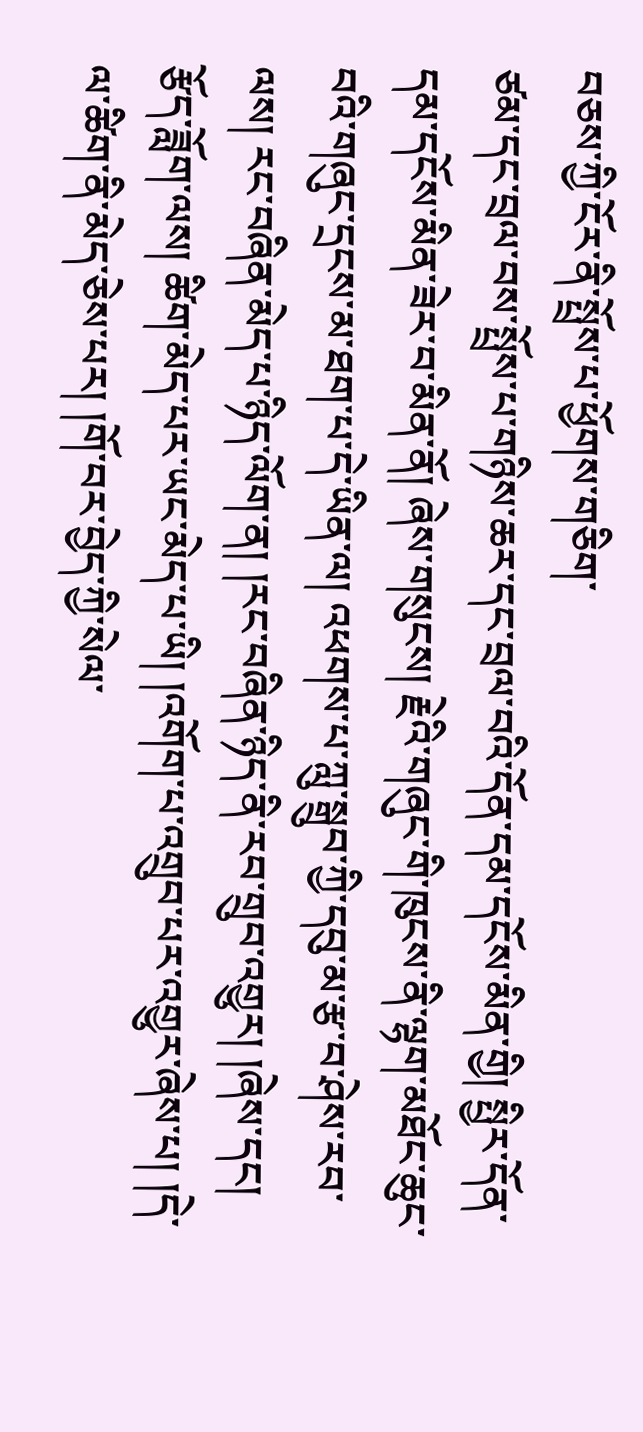བཅས་ཀྱི་ངོར་ནི་སྤྲོས་པ་ཕྱོགས་གཅིག་
ཙམ་དང་བྲལ་བས་སྤྲོས་པ་གཉིས་ཆར་དང་བྲལ་བའི་དོན་དམ་དངོས་མིན་གྱི། སྤྱིར་དོན་དམ་དངོས་མིན་ཟེར་བ་མིན་ནོ། ཞེས་གསུངས། རྗེའི་གཞུང་གི་ཁུངས་ནི་ལྷག་མཐོང་ཆུང་བའི་གཞུང་དྲངས་མ་ཐག་པ་དེ་ཡིན་ལ། འཕགས་པ་ཀླུ་སྒྲུབ་ཀྱི་དབུ་མ་རྩ་བ་ཤེས་རབ་ལས། རང་བཞིན་མེད་པ་ཉིད་ལོག་ན། །རང་བཞིན་ཉིད་ནི་རབ་གྲུབ་འགྱུར། །ཞེས་དང། རྩོད་ཟློག་ལས། ཚིག་མེད་པར་ཡང་མེད་པ་ཡི། །འགོག་པ་འགྲུབ་པར་འགྱུར་ཞེས་པ། །དེ་ལ་ཚིག་ནི་མེད་ཅེས་པར། །གོ་བར་བྱེད་ཀྱི་སེལ་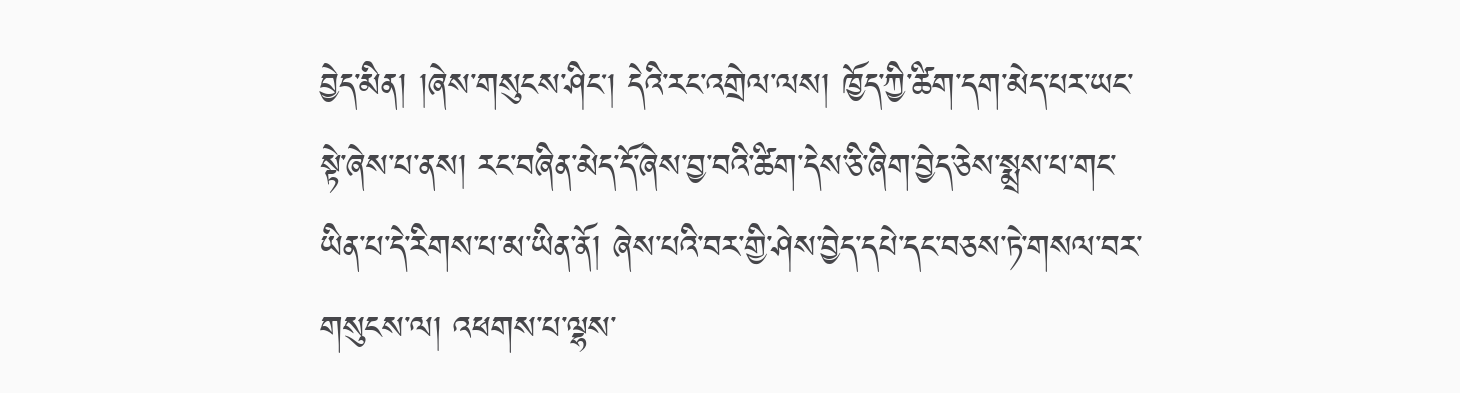བྱེད་མིན། །ཞེས་གསུངས་ཤིང། དེའི་རང་འགྲེལ་ལས། ཁྱོད་ཀྱི་ཚིག་དག་མེད་པར་ཡང་སྟེ་ཞེས་པ་ནས། རང་བཞིན་མེད་དོ་ཞེས་བྱ་བའི་ཚིག་དེས་ཅི་ཞིག་བྱེད་ཅེས་སྨྲས་པ་གང་ཡིན་པ་དེ་རིགས་པ་མ་ཡིན་ནོ། ཞེས་པའི་བར་གྱི་ཤེས་བྱེད་དཔེ་དང་བཅས་ཏེ་གསལ་བར་གསུངས་ལ། འཕགས་པ་ལྷས་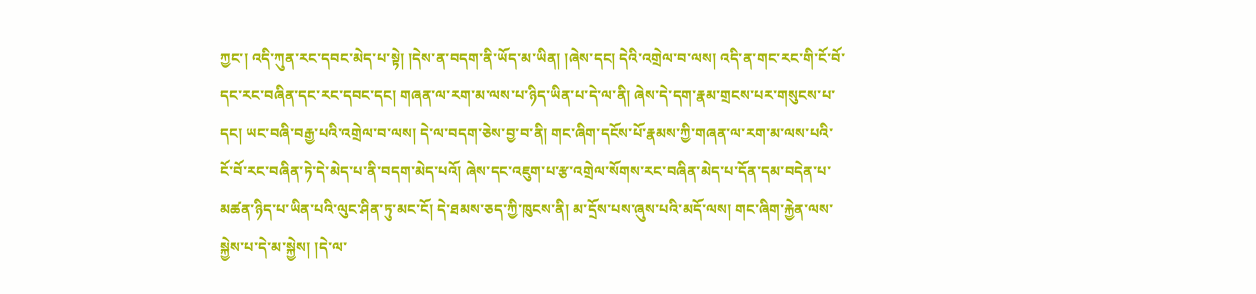ཀྱང་། འདི་ཀུན་རང་དབང་མེད་པ་སྟེ། །དེས་ན་བདག་ནི་ཡོད་མ་ཡིན། །ཞེས་དང། དེའི་འགྲེལ་བ་ལས། འདི་ན་གང་རང་གི་ངོ་བོ་དང་རང་བཞིན་དང་རང་དབང་དང། གཞན་ལ་རག་མ་ལས་པ་ཉིད་ཡིན་པ་དེ་ལ་ནི། ཞེས་དེ་དག་རྣམ་གྲངས་པར་གསུངས་པ་དང། ཡང་བཞི་བརྒྱ་པའི་འགྲེལ་བ་ལས། དེ་ལ་བདག་ཅེས་བྱ་བ་ནི། གང་ཞིག་དངོས་པོ་རྣམས་ཀྱི་གཞན་ལ་རག་མ་ལས་པའི་ངོ་བོ་རང་བཞིན་ཏེ་དེ་མེད་པ་ནི་བདག་མེད་པའོ། ཞེས་དང་འཇུག་པ་རྩ་འགྲེལ་སོགས་རང་བཞིན་མེད་པ་དོན་དམ་བདེན་པ་མཚན་ཉིད་པ་ཡིན་པའི་ལུང་ཤིན་ཏུ་མང་ངོ། དེ་ཐམས་ཅད་ཀྱི་ཁུངས་ནི། མ་དྲོས་པས་ཞུས་པའི་མདོ་ལས། གང་ཞིག་རྐྱེན་ལས་སྐྱེས་པ་དེ་མ་སྐྱེས། །དེ་ལ་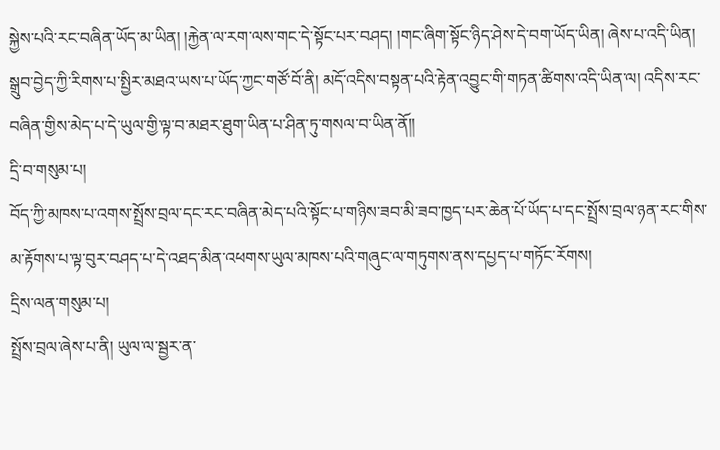སྐྱེས་པའི་རང་བཞིན་ཡོད་མ་ཡིན། །རྐྱེན་ལ་རག་ལས་གང་དེ་སྟོང་པར་བཤད། །གང་ཞིག་སྟོང་ཉིད་ཤེས་དེ་བག་ཡོད་ཡིན། ཞེས་པ་འདི་ཡིན། སྒྲུབ་བྱེད་ཀྱི་རིགས་པ་སྤྱིར་མཐའ་ཡས་པ་ཡོད་ཀྱང་གཙོ་བོ་ནི། མདོ་འདིས་བསྟན་པའི་རྟེན་འབྱུང་གི་གཏན་ཚིགས་འདི་ཡིན་ལ། འདིས་རང་བཞིན་གྱིས་མེད་པ་དེ་ཡུལ་གྱི་ལྟ་བ་མཐར་ཐུག་ཡིན་པ་ཤིན་ཏུ་གསལ་བ་ཡིན་ནོ།།
དྲི་བ་གསུམ་པ།
བོད་ཀྱི་མཁས་པ་འགས་སྤྲོས་བྲལ་དང་རང་བཞིན་མེད་པའི་སྟོང་པ་གཉིས་ཟབ་མི་ཟབ་ཁྱད་པར་ཆེན་པོ་ཡོད་པ་དང་སྤྲོས་བྲལ་ཉན་རང་གིས་མ་རྟོགས་པ་ལྟ་བུར་བཤད་པ་དེ་འཐད་མིན་འཕགས་ཡུལ་མཁས་པའི་གཞུང་ལ་གཏུགས་ནས་དཔྱད་པ་གཏོང་རོགས།
དྲིས་ལན་གསུམ་པ།
སྤྲོས་བྲལ་ཞེས་པ་ནི། ཡུལ་ལ་སྦྱར་ན་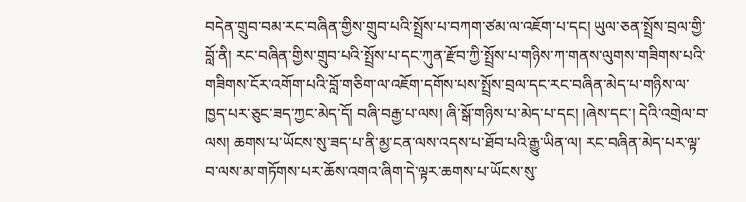བདེན་གྲུབ་བམ་རང་བཞིན་གྱིས་གྲུབ་པའི་སྤྲོས་པ་བཀག་ཙམ་ལ་འཇོག་པ་དང། ཡུལ་ཅན་སྤྲོས་བྲལ་གྱི་བློ་ནི། རང་བཞིན་གྱིས་གྲུབ་པའི་སྤྲོས་པ་དང་ཀུན་རྫོབ་ཀྱི་སྤྲོས་པ་གཉིས་ཀ་གནས་ལུགས་གཟིགས་པའི་གཟིགས་ངོར་འགོག་པའི་བློ་གཅིག་ལ་འཇོག་དགོས་པས་སྤྲོས་བྲལ་དང་རང་བཞིན་མེད་པ་གཉིས་ལ་ཁྱད་པར་ཅུང་ཟད་ཀྱང་མེད་དོ། བཞི་བརྒྱ་པ་ལས། ཞི་སྒོ་གཉིས་པ་མེད་པ་དང། །ཞེས་དང་། དེའི་འགྲེལ་བ་ལས། ཆགས་པ་ཡོངས་སུ་ཟད་པ་ནི་མྱ་ངན་ལས་འདས་པ་ཐོབ་པའི་རྒྱུ་ཡིན་ལ། རང་བཞིན་མེད་པར་ལྟ་བ་ལས་མ་གཏོགས་པར་ཆོས་འགའ་ཞིག་དེ་ལྟར་ཆགས་པ་ཡོངས་སུ་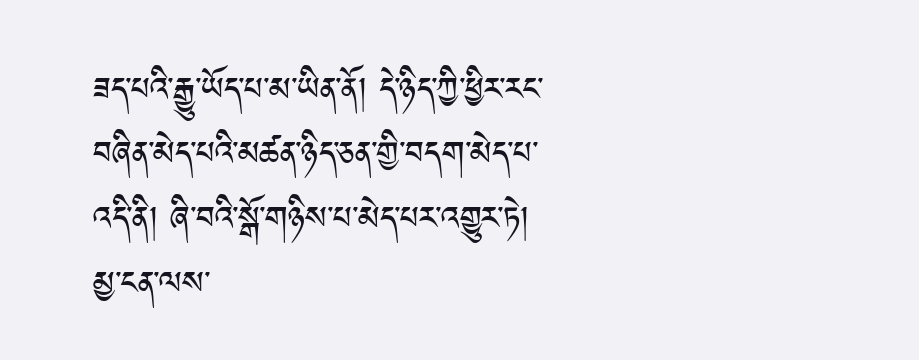ཟད་པའི་རྒྱུ་ཡོད་པ་མ་ཡིན་ནོ། དེ་ཉིད་ཀྱི་ཕྱིར་རང་བཞིན་མེད་པའི་མཚན་ཉིད་ཅན་གྱི་བདག་མེད་པ་འདི་ནི། ཞི་བའི་སྒོ་གཉིས་པ་མེད་པར་འགྱུར་ཏེ། མྱ་ངན་ལས་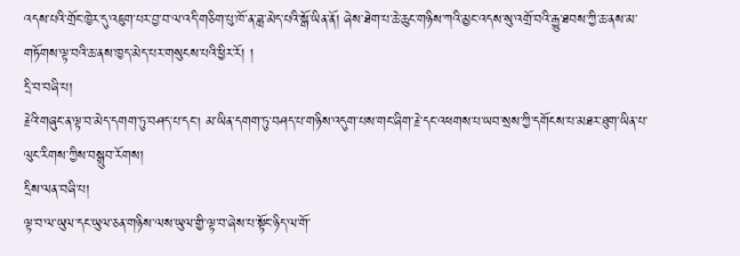འདས་པའི་གྲོང་ཁྱེར་དུ་འཇུག་པར་བྱ་བ་ལ་འདི་གཅིག་པུ་ཁོ་ན་ཟླ་མེད་པའི་སྒོ་ཡིན་ནོ། ཞེས་ཐེག་པ་ཆེ་ཆུང་གཉིས་ཀའི་མྱང་འདས་སུ་འགྲོ་བའི་རྒྱུ་ཐབས་ཀྱི་ཆ་ནས་མ་གཏོགས་ལྟ་བའི་ཆ་ནས་ཁྱད་མེད་པར་གསུངས་པའི་ཕྱིར་རོ། །
དྲི་བ་བཞི་པ།
རྗེའི་གཞུང་ན་ལྟ་བ་མེད་དགག་ཏུ་བཤད་པ་དང། མ་ཡིན་དགག་ཏུ་བཤད་པ་གཉིས་འདུག་པས་གང་ཞིག་རྗེ་དང་འཕགས་པ་ཡབ་སྲས་ཀྱི་དགོངས་པ་མཐར་ཐུག་ཡིན་པ་ལུང་རིགས་ཀྱིས་བསྒྲུབ་རོགས།
དྲིས་ལན་བཞི་པ།
ལྟ་བ་ལ་ཡུལ་དང་ཡུལ་ཅན་གཉིས་ལས་ཡུལ་གྱི་ལྟ་བ་ཞེས་པ་སྟོང་ཉིད་ལ་གོ་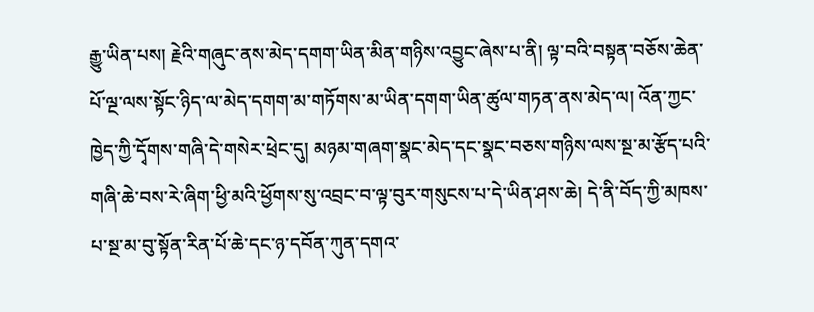རྒྱུ་ཡིན་པས། རྗེའི་གཞུང་ནས་མེད་དགག་ཡིན་མིན་གཉིས་འབྱུང་ཞེས་པ་ནི། ལྟ་བའི་བསྟན་བཅོས་ཆེན་པོ་ལྔ་ལས་སྟོང་ཉིད་ལ་མེད་དགག་མ་གཏོགས་མ་ཡིན་དགག་ཡིན་ཚུལ་གཏན་ནས་མེད་ལ། འོན་ཀྱང་ཁྱེད་ཀྱི་དྭོགས་གཞི་དེ་གསེར་ཕྲེང་དུ། མཉམ་གཞག་སྣང་མེད་དང་སྣང་བཅས་གཉིས་ལས་སྔ་མ་རྩོད་པའི་གཞི་ཆེ་བས་རེ་ཞིག་ཕྱི་མའི་ཕྱོགས་སུ་འབྲང་བ་ལྟ་བུར་གསུངས་པ་དེ་ཡིན་ཤས་ཆེ། དེ་ནི་བོད་ཀྱི་མཁས་པ་སྔ་མ་བུ་སྟོན་རིན་པོ་ཆེ་དང་ཉ་དབོན་ཀུན་དགའ་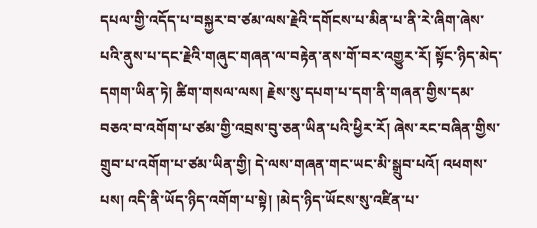དཔལ་གྱི་འདོད་པ་བསྐྱར་བ་ཙམ་ལས་རྗེའི་དགོངས་པ་མིན་པ་ནི་རེ་ཞིག་ཞེས་པའི་ནུས་པ་དང་རྗེའི་གཞུང་གཞན་ལ་བརྟེན་ནས་གོ་བར་འགྱུར་རོ། སྟོང་ཉིད་མེད་དགག་ཡིན་ཏེ། ཚིག་གསལ་ལས། རྗེས་སུ་དཔག་པ་དག་ནི་གཞན་གྱིས་དམ་བཅའ་བ་འགོག་པ་ཙམ་གྱི་འབྲས་བུ་ཅན་ཡིན་པའི་ཕྱིར་རོ། ཞེས་རང་བཞིན་གྱིས་གྲུབ་པ་འགོག་པ་ཙམ་ཡིན་གྱི། དེ་ལས་གཞན་གང་ཡང་མི་སྒྲུབ་པའོ། འཕགས་པས། འདི་ནི་ཡོད་ཉིད་འགོག་པ་སྟེ། །མེད་ཉིད་ཡོངས་སུ་འཛིན་པ་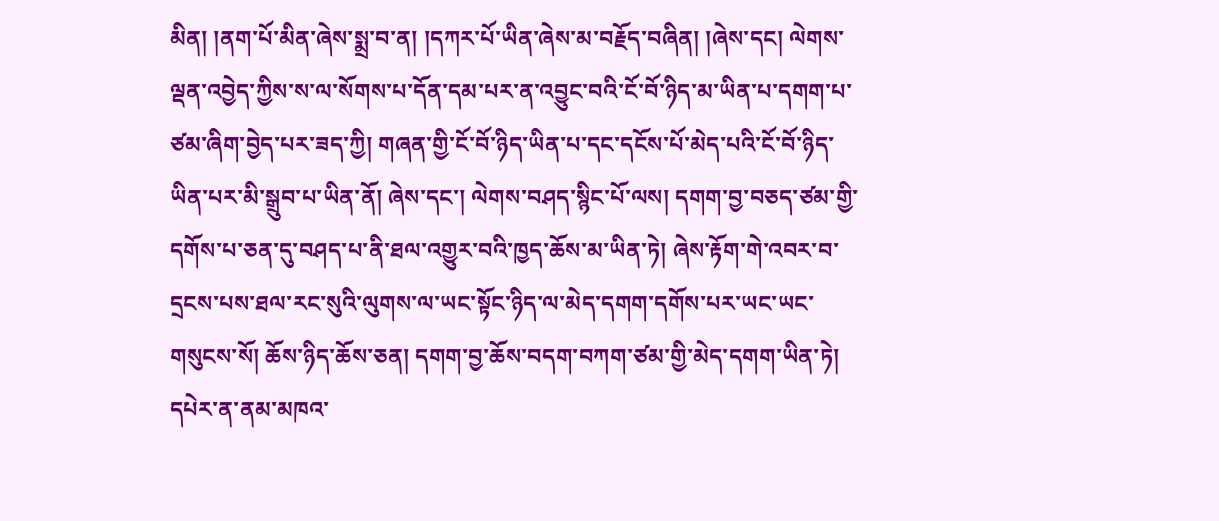མིན། །ནག་པོ་མིན་ཞེས་སྨྲ་བ་ན། །དཀར་པོ་ཡིན་ཞེས་མ་བརྗོད་བཞིན། །ཞེས་དང། ལེགས་ལྡན་འབྱེད་ཀྱིས་ས་ལ་སོགས་པ་དོན་དམ་པར་ན་འབྱུང་བའི་ངོ་བོ་ཉིད་མ་ཡིན་པ་དགག་པ་ཙམ་ཞིག་བྱེད་པར་ཟད་ཀྱི། གཞན་གྱི་ངོ་བོ་ཉིད་ཡིན་པ་དང་དངོས་པོ་མེད་པའི་ངོ་བོ་ཉིད་ཡིན་པར་མི་སྒྲུབ་པ་ཡིན་ནོ། ཞེས་དང་། ལེགས་བཤད་སྙིང་པོ་ལས། དགག་བྱ་བཅད་ཙམ་གྱི་དགོས་པ་ཅན་དུ་བཤད་པ་ནི་ཐལ་འགྱུར་བའི་ཁྱད་ཆོས་མ་ཡིན་ཏེ། ཞེས་རྟོག་གེ་འབར་བ་དྲངས་པས་ཐལ་རང་སུའི་ལུགས་ལ་ཡང་སྟོང་ཉིད་ལ་མེད་དགག་དགོས་པར་ཡང་ཡང་གསུངས་སོ། ཆོས་ཉིད་ཆོས་ཅན། དགག་བྱ་ཆོས་བདག་བཀག་ཙམ་གྱི་མེད་དགག་ཡིན་ཏེ། དཔེར་ན་ནམ་མཁའ་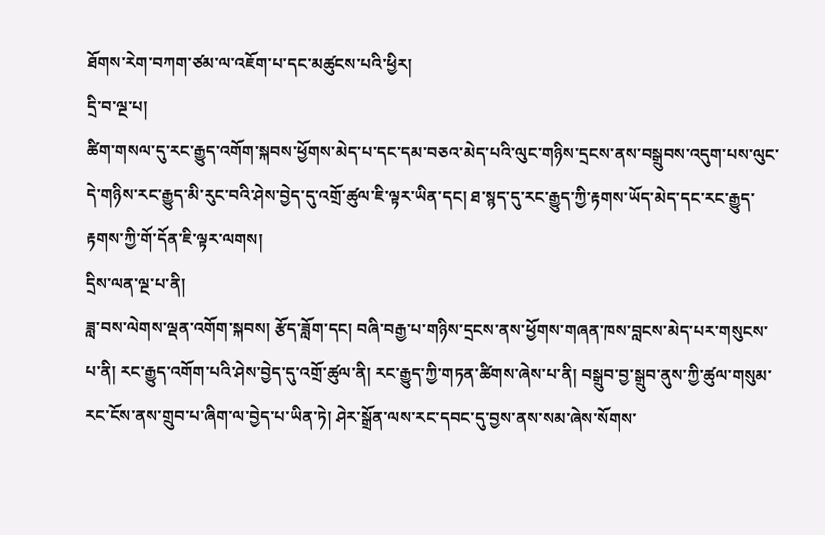ཐོགས་རེག་བཀག་ཙམ་ལ་འཇོག་པ་དང་མཚུངས་པའི་ཕྱིར།
དྲི་བ་ལྔ་པ།
ཚིག་གསལ་དུ་རང་རྒྱུད་འགོག་སྐབས་ཕྱོགས་མེད་པ་དང་དམ་བཅའ་མེད་པའི་ལུང་གཉིས་དྲངས་ནས་བསྒྲུབས་འདུག་པས་ལུང་དེ་གཉིས་རང་རྒྱུད་མི་རུང་བའི་ཤེས་བྱེད་དུ་འགྲོ་ཚུལ་ཇི་ལྟར་ཡིན་དང། ཐ་སྙད་དུ་རང་རྒྱུད་ཀྱི་རྟགས་ཡོད་མེད་དང་རང་རྒྱུད་རྟགས་ཀྱི་གོ་དོན་ཇི་ལྟར་ལགས།
དྲིས་ལན་ལྔ་པ་ནི།
ཟླ་བས་ལེགས་ལྡན་འགོག་སྐབས། རྩོད་ཟློག་དང། བཞི་བརྒྱ་པ་གཉིས་དྲངས་ནས་ཕྱོགས་གཞན་ཁས་བླངས་མེད་པར་གསུངས་པ་ནི། རང་རྒྱུད་འགོག་པའི་ཤེས་བྱེད་དུ་འགྲོ་ཚུལ་ནི། རང་རྒྱུད་ཀྱི་གཏན་ཚིགས་ཞེས་པ་ནི། བསྒྲུབ་བྱ་སྒྲུབ་ནུས་ཀྱི་ཚུལ་གསུམ་རང་ངོས་ནས་གྲུབ་པ་ཞིག་ལ་བྱེད་པ་ཡིན་ཏེ། ཤེར་སྒྲོན་ལས་རང་དབང་དུ་བྱས་ནས་སམ་ཞེས་སོགས་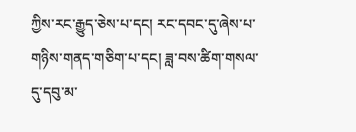ཀྱིས་རང་རྒྱུད་ཅེས་པ་དང། རང་དབང་དུ་ཞེས་པ་གཉིས་གནད་གཅིག་པ་དང། ཟླ་བས་ཚིག་གསལ་དུ་དབུ་མ་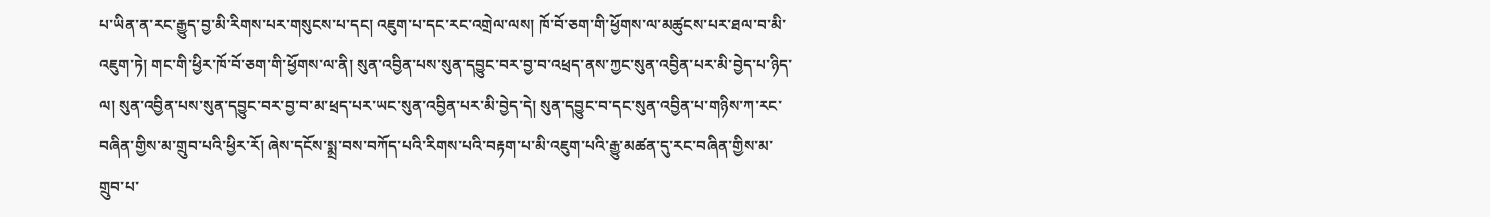པ་ཡིན་ན་རང་རྒྱུད་བྱ་མི་རིགས་པར་གསུངས་པ་དང། འཇུག་པ་དང་རང་འགྲེལ་ལས། ཁོ་བོ་ཅག་གི་ཕྱོགས་ལ་མཚུངས་པར་ཐལ་བ་མི་འཇུག་ཏེ། གང་གི་ཕྱིར་ཁོ་བོ་ཅག་གི་ཕྱོགས་ལ་ནི། སུན་འབྱིན་པས་སུན་དབྱུང་བར་བྱ་བ་འཕྲད་ནས་ཀྱང་སུན་འབྱིན་པར་མི་བྱེད་པ་ཉིད་ལ། སུན་འབྱིན་པས་སུན་དབྱུང་བར་བྱ་བ་མ་ཕྲད་པར་ཡང་སུན་འབྱིན་པར་མི་བྱེད་དེ། སུན་དབྱུང་བ་དང་སུན་འབྱིན་པ་གཉིས་ཀ་རང་བཞིན་གྱིས་མ་གྲུབ་པའི་ཕྱིར་རོ། ཞེས་དངོས་སྨྲ་བས་བཀོད་པའི་རིགས་པའི་བརྟག་པ་མི་འཇུག་པའི་རྒྱུ་མཚན་དུ་རང་བཞིན་གྱིས་མ་གྲུབ་པ་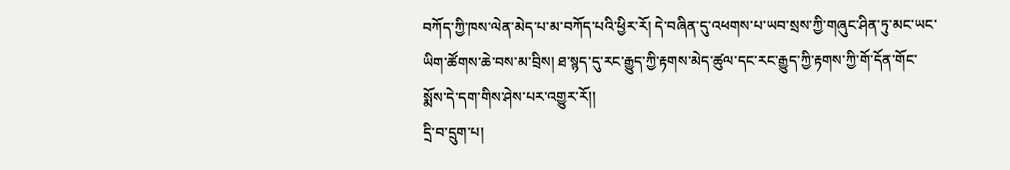བཀོད་ཀྱི་ཁས་ལེན་མེད་པ་མ་བཀོད་པའི་ཕྱིར་རོ། དེ་བཞིན་དུ་འཕགས་པ་ཡབ་སྲས་ཀྱི་གཞུང་ཤིན་ཏུ་མང་ཡང་ཡིག་ཚོགས་ཆེ་བས་མ་བྲིས། ཐ་སྙད་དུ་རང་རྒྱུད་ཀྱི་རྟགས་མེད་ཚུལ་དང་རང་རྒྱུད་ཀྱི་རྟགས་ཀྱི་གོ་དོན་གོང་སྨོས་དེ་དག་གིས་ཤེས་པར་འགྱུར་རོ།།
དྲི་བ་དྲུག་པ།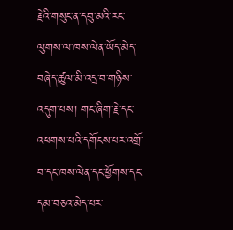རྗེའི་གསུང་ན་དབུ་མའི་རང་ལུགས་ལ་ཁས་ལེན་ཡོད་མེད་བཞེད་ཚུལ་མི་འདྲ་བ་གཉིས་འདུག་པས། གང་ཞིག་རྗེ་དང་འཕགས་པའི་དགོངས་པར་འགྲོ་བ་དང་ཁས་ལེན་དང་ཕྱོགས་དང་དམ་བཅའ་མེད་པར་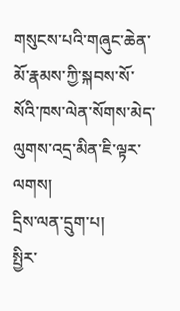གསུངས་པའི་གཞུང་ཆེན་མོ་རྣམས་ཀྱི་སྐབས་སོ་སོའི་ཁས་ལེན་སོགས་མེད་ལུགས་འདྲ་མིན་ཇི་ལྟར་ལགས།
དྲིས་ལན་དྲུག་པ།
སྤྱིར་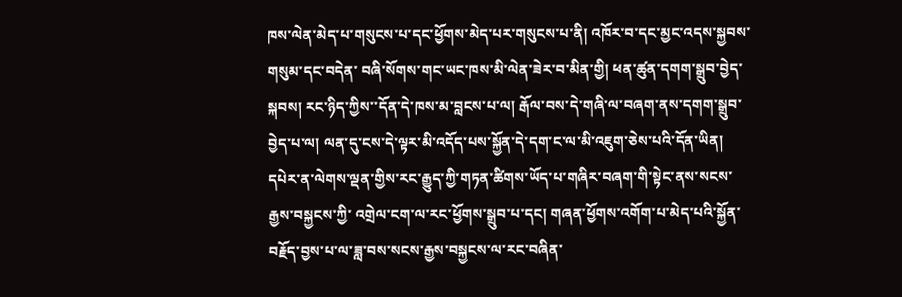ཁས་ལེན་མེད་པ་གསུངས་པ་དང་ཕྱོགས་མེད་པར་གསུངས་པ་ནི། འཁོར་བ་དང་མྱང་འདས་སྐྱབས་གསུམ་དང་བདེན་ བཞི་སོགས་གང་ཡང་ཁས་མི་ལེན་ཟེར་བ་མིན་གྱི། ཕན་ཚུན་དགག་སྒྲུབ་བྱེད་སྐབས། རང་ཉིད་ཀྱིས་་དོན་དེ་ཁས་མ་བླངས་པ་ལ། རྒོལ་བས་དེ་གཞི་ལ་བཞག་ནས་དགག་སྒྲུབ་བྱེད་པ་ལ། ལན་དུ་ངས་དེ་ལྟར་མི་འདོད་པས་སྐྱོན་དེ་དག་ང་ལ་མི་འཇུག་ཅེས་པའི་དོན་ཡིན། དཔེར་ན་ལེགས་ལྡན་གྱིས་རང་རྒྱུད་ཀྱི་གཏན་ཚིགས་ཡོད་པ་གཞིར་བཞག་གི་སྟེང་ནས་སངས་རྒྱས་བསྐྱངས་ཀྱི་ འགྲེལ་ངག་ལ་རང་ཕྱོགས་སྒྲུབ་པ་དང། གཞན་ཕྱོགས་འགོག་པ་མེད་པའི་སྐྱོན་བརྗོད་བྱས་པ་ལ་ཟླ་བས་སངས་རྒྱས་བསྐྱངས་ལ་རང་བཞིན་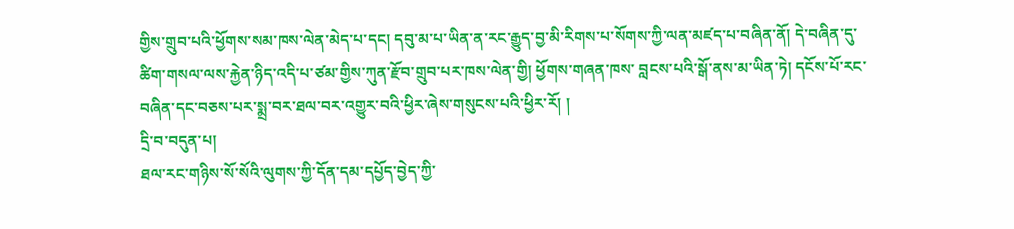གྱིས་གྲུབ་པའི་ཕྱོགས་སམ་ཁས་ལེན་མེད་པ་དང། དབུ་མ་པ་ཡིན་ན་རང་རྒྱུད་བྱ་མི་རིགས་པ་སོགས་ཀྱི་ལན་མཛད་པ་བཞིན་ནོ། དེ་བཞིན་དུ་ཚིག་གསལ་ལས་རྐྱེན་ཉིད་འདི་པ་ཙམ་གྱིས་ཀུན་རྫོབ་གྲུབ་པར་ཁས་ལེན་གྱི། ཕྱོགས་གཞན་ཁས་ བླངས་པའི་སྒོ་ནས་མ་ཡིན་ཏེ། དངོས་པོ་རང་བཞིན་དང་བཅས་པར་སྨྲ་བར་ཐལ་བར་འགྱུར་བའི་ཕྱིར་ཞེས་གསུངས་པའི་ཕྱིར་རོ། །
དྲི་བ་བདུན་པ།
ཐལ་རང་གཉིས་སོ་སོའི་ལུགས་ཀྱི་དོན་དམ་དཔྱོད་བྱེད་ཀྱི་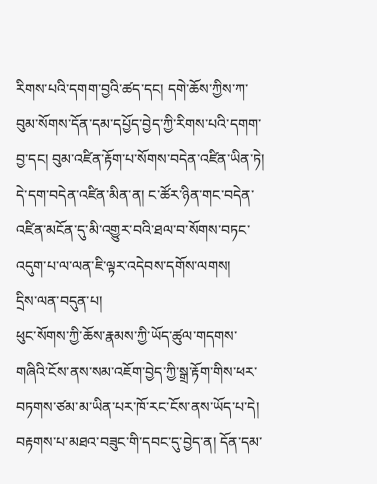རིགས་པའི་དགག་བྱའི་ཚད་དང། དགེ་ཆོས་ཀྱིས་ཀ་བུམ་སོགས་དོན་དམ་དཔྱོད་བྱེད་ཀྱི་རིགས་པའི་དགག་བྱ་དང། བུམ་འཛིན་རྟོག་པ་སོགས་བདེན་འཛིན་ཡིན་ཏེ། དེ་དག་བདེན་འཛིན་མིན་ན། ང་ཚོར་ཉིན་གང་བདེན་འཛིན་མངོན་དུ་མི་འགྱུར་བའི་ཐལ་བ་སོགས་བཏང་འདུག་པ་ལ་ལན་ཇི་ལྟར་འདེབས་དགོས་ལགས།
དྲིས་ལན་བདུན་པ།
ཕུང་སོགས་ཀྱི་ཆོས་རྣམས་ཀྱི་ཡོད་ཚུལ་གདགས་གཞིའི་ངོས་ནས་སམ་འཇོག་བྱེད་ཀྱི་སྒྲ་རྟོག་གིས་ཕར་བཏགས་ཙམ་མ་ཡིན་པར་ཁོ་རང་ངོས་ནས་ཡོད་པ་དེ། བརྟགས་པ་མཐའ་བཟུང་གི་དབང་དུ་བྱེད་ན། དོན་དམ་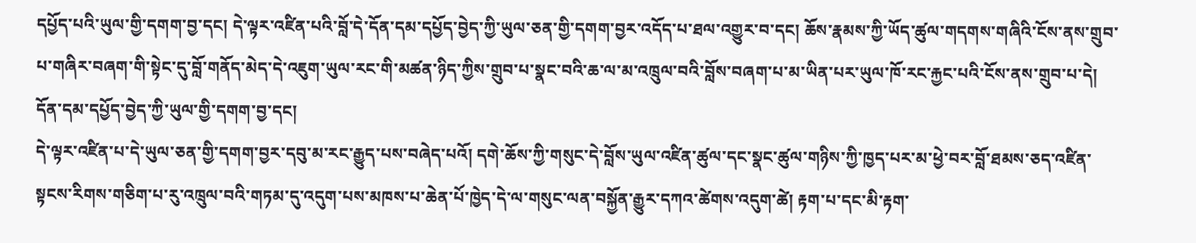དཔྱོད་པའི་ཡུལ་གྱི་དགག་བྱ་དང། དེ་ལྟར་འཛིན་པའི་བློ་དེ་དོན་དམ་དཔྱོད་བྱེད་ཀྱི་ཡུལ་ཅན་གྱི་དགག་བྱར་འདོད་པ་ཐལ་འགྱུར་བ་དང། ཆོས་རྣམས་ཀྱི་ཡོད་ཚུལ་གདགས་གཞིའི་ངོས་ནས་གྲུབ་པ་གཞིར་བཞག་གི་སྟེང་དུ་བློ་གནོད་མེད་དེ་འཇུག་ཡུལ་རང་གི་མཚན་ཉིད་ཀྱིས་གྲུབ་པ་སྣང་བའི་ཆ་ལ་མ་འཁྲུལ་བའི་བློས་བཞག་པ་མ་ཡིན་པར་ཡུལ་ཁོ་རང་རྐྱང་པའི་ངོས་ནས་གྲུབ་པ་དེ། དོན་དམ་དཔྱོད་བྱེད་ཀྱི་ཡུལ་གྱི་དགག་བྱ་དང།
དེ་ལྟར་འཛིན་པ་དེ་ཡུལ་ཅན་གྱི་དགག་བྱར་དབུ་མ་རང་རྒྱུད་པས་བཞེད་པའོ། དགེ་ཆོས་ཀྱི་གསུང་དེ་བློས་ཡུལ་འཛིན་ཚུལ་དང་སྣང་ཚུལ་གཉིས་ཀྱི་ཁྱད་པར་མ་ཕྱེ་བར་བློ་ཐམས་ཅད་འཛིན་སྟངས་རིགས་གཅིག་པ་རུ་འཁྲུལ་བའི་གཏམ་དུ་འདུག་པས་མཁས་པ་ཆེན་པོ་ཁྱེད་དེ་ལ་གསུང་ལན་བསྐྱོན་རྒྱུར་དཀའ་ཚེགས་འདུག་ཚེ། རྟག་པ་དང་མི་རྟག་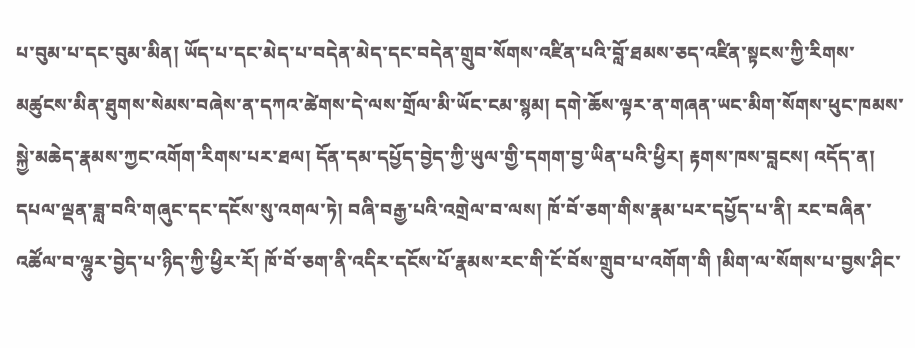པ་བུམ་པ་དང་བུམ་མིན། ཡོད་པ་དང་མེད་པ་བདེན་མེད་དང་བདེན་གྲུབ་སོགས་འཛིན་པའི་བློ་ཐམས་ཅད་འཛིན་སྟངས་ཀྱི་རིགས་མཚུངས་མིན་ཐུགས་སེམས་བཞེས་ན་དཀའ་ཚེགས་དེ་ལས་གྲོལ་མི་ཡོང་ངམ་སྙམ། དགེ་ཆོས་ལྟར་ན་གཞན་ཡང་མིག་སོགས་ཕུང་ཁམས་སྐྱེ་མཆེད་རྣམས་ཀྱང་འགོག་རིགས་པར་ཐལ། དོན་དམ་དཔྱོད་བྱེད་ཀྱི་ཡུལ་གྱི་དགག་བྱ་ཡིན་པའི་ཕྱིར། རྟགས་ཁས་བླངས། འདོད་ན། དཔལ་ལྡན་ཟླ་བའི་གཞུང་དང་དངོས་སུ་འགལ་ཏེ། བཞི་བརྒྱ་པའི་འགྲེལ་བ་ལས། ཁོ་བོ་ཅག་གིས་རྣམ་པར་དཔྱོད་པ་ནི། རང་བཞིན་འཚོལ་བ་ལྷུར་བྱེད་པ་ཉིད་ཀྱི་ཕྱིར་རོ། ཁོ་བོ་ཅག་ནི་འདིར་དངོས་པོ་རྣམས་རང་གི་ངོ་བོས་གྲུབ་པ་འགོག་གི །མིག་ལ་སོགས་པ་བྱས་ཤིང་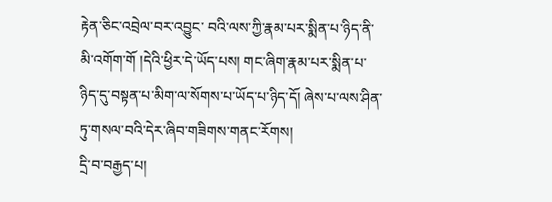རྟེན་ཅིང་འབྲེལ་བར་འབྱུང་ བའི་ལས་ཀྱི་རྣམ་པར་སྨིན་པ་ཉིད་ནི་མི་འགོག་གོ །དེའི་ཕྱིར་དེ་ཡོད་པས། གང་ཞིག་རྣམ་པར་སྨིན་པ་ཉིད་དུ་བསྟན་པ་མིག་ལ་སོགས་པ་ཡོད་པ་ཉིད་དོ། ཞེས་པ་ལས་ཤིན་ཏུ་གསལ་བའི་དེར་ཞིབ་གཟིགས་གནང་རོགས།
དྲི་བ་བརྒྱད་པ།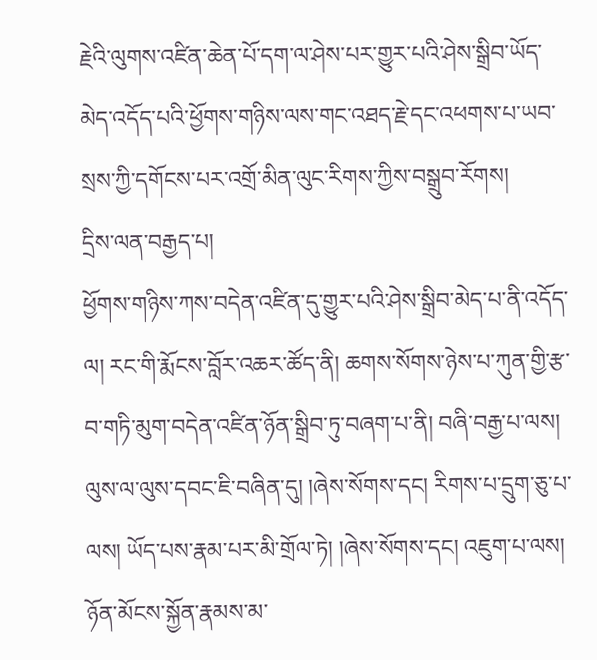རྗེའི་ལུགས་འཛིན་ཆེན་པོ་དག་ལ་ཤེས་པར་གྱུར་པའི་ཤེས་སྒྲིབ་ཡོད་མེད་འདོད་པའི་ཕྱོགས་གཉིས་ལས་གང་འཐད་རྗེ་དང་འཕགས་པ་ཡབ་སྲས་ཀྱི་དགོངས་པར་འགྲོ་མིན་ལུང་རིགས་ཀྱིས་བསྒྲུབ་རོགས།
དྲིས་ལན་བརྒྱད་པ།
ཕྱོགས་གཉིས་ཀས་བདེན་འཛིན་དུ་གྱུར་པའི་ཤེས་སྒྲིབ་མེད་པ་ནི་འདོད་ལ། རང་གི་རྨོངས་བློར་འཆར་ཚོད་ནི། ཆགས་སོགས་ཉེས་པ་ཀུན་གྱི་རྩ་བ་གཏི་མུག་བདེན་འཛིན་ཉོན་སྒྲིབ་ཏུ་བཞག་པ་ནི། བཞི་བརྒྱ་པ་ལས། ལུས་ལ་ལུས་དབང་ཇི་བཞིན་དུ། །ཞེས་སོགས་དང། རིགས་པ་དྲུག་ཅུ་པ་ལས། ཡོད་པས་རྣམ་པར་མི་གྲོལ་ཏེ། །ཞེས་སོགས་དང། འཇུག་པ་ལས། ཉོན་མོངས་སྐྱོན་རྣམས་མ་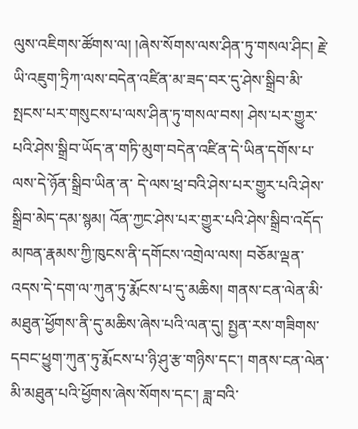ལུས་འཇིགས་ཚོགས་ལ། །ཞེས་སོགས་ལས་ཤིན་ཏུ་གསལ་ཤིང། རྗེ་ཡི་འཇུག་ཏྲིཀ་ལས་བདེན་འཛིན་མ་ཟད་བར་དུ་ཤེས་སྒྲིབ་མི་སྤངས་པར་གསུངས་པ་ལས་ཤིན་ཏུ་གསལ་བས། ཤེས་པར་གྱུར་པའི་ཤེས་སྒྲིབ་ཡོད་ན་གཏི་མུག་བདེན་འཛིན་དེ་ཡིན་དགོས་པ་ལས་དེ་ཉོན་སྒྲིབ་ཡིན་ན་ དེ་ལས་ཕྲ་བའི་ཤེས་པར་གྱུར་པའི་ཤེས་སྒྲིབ་མེད་དམ་སྙམ། འོན་ཀྱང་ཤེས་པར་གྱུར་པའི་ཤེས་སྒྲིབ་འདོད་མཁན་རྣམས་ཀྱི་ཁུངས་ནི་དགོངས་འགྲེལ་ལས། བཅོམ་ལྡན་འདས་དེ་དག་ལ་ཀུན་ཏུ་རྨོངས་པ་དུ་མཆིས། གནས་ངན་ལེན་མི་མཐུན་ཕྱོགས་ནི་དུ་མཆིས་ཞེས་པའི་ལན་དུ། སྤྱན་རས་གཟིགས་དབང་ཕྱུག་ཀུན་ཏུ་རྨོངས་པ་ཉི་ཤུ་རྩ་གཉིས་དང་། གནས་ངན་ལེན་མི་མཐུན་པའི་ཕྱོགས་ཞེས་སོགས་དང་། ཟླ་བའི་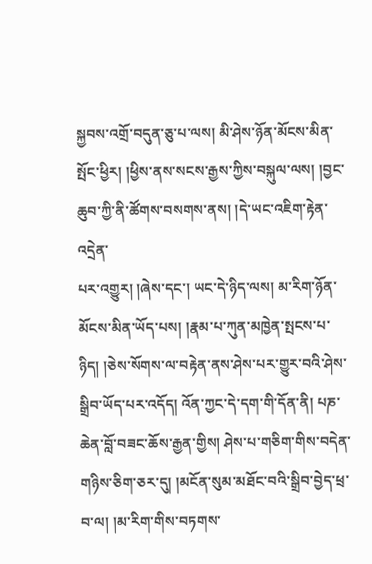སྐྱབས་འགྲོ་བདུན་ཅུ་པ་ལས། མི་ཤེས་ཉོན་མོངས་མིན་སྤོང་ཕྱིར། །ཕྱིས་ནས་སངས་རྒྱས་ཀྱིས་བསྐུལ་ལས། །བྱང་ཆུབ་ཀྱི་ནི་ཚོགས་བསགས་ནས། །དེ་ཡང་འཇིག་རྟེན་འདྲེན་
པར་འགྱུར། །ཞེས་དང་། ཡང་དེ་ཉིད་ལས། མ་རིག་ཉོན་མོངས་མིན་ཡོད་པས། །རྣམ་པ་ཀུན་མཁྱེན་སྤངས་པ་ཉིད། །ཅེས་སོགས་ལ་བརྟེན་ནས་ཤེས་པར་གྱུར་བའི་ཤེས་སྒྲིབ་ཡོད་པར་འདོད། འོན་ཀྱང་དེ་དག་གི་དོན་ནི། པཎ་ཆེན་བློ་བཟང་ཆོས་རྒྱན་གྱིས། ཤེས་པ་གཅིག་གིས་བདེན་གཉིས་ཅིག་ཅར་དུ། །མངོན་སུམ་མཐོང་བའི་སྒྲིབ་བྱེད་ཕྲ་བ་ལ། །མ་རིག་གིས་བཏགས་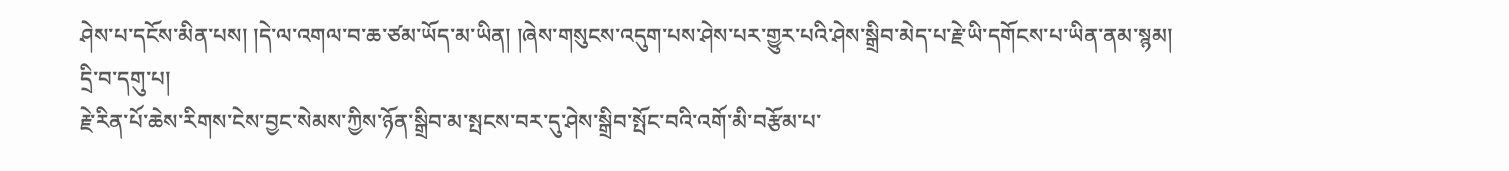ཤེས་པ་དངོས་མིན་པས། །དེ་ལ་འགལ་བ་ཆ་ཙམ་ཡོད་མ་ཡིན། །ཞེས་གསུངས་འདུག་པས་ཤེས་པར་གྱུར་པའི་ཤེས་སྒྲིབ་མེད་པ་རྗེ་ཡི་དགོངས་པ་ཡིན་ནམ་སྙམ།
དྲི་བ་དགུ་པ།
རྗེ་རིན་པོ་ཆེས་རིགས་ངེས་བྱང་སེམས་ཀྱིས་ཉོན་སྒྲིབ་མ་སྤངས་བར་དུ་ཤེས་སྒྲིབ་སྤོང་བའི་འགོ་མི་བརྩོམ་པ་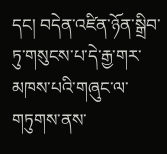དང། བདེན་འཛིན་ཉོན་སྒྲིབ་ཏུ་གསུངས་པ་དེ་རྒྱ་གར་མཁས་པའི་གཞུང་ལ་གཏུགས་ནས་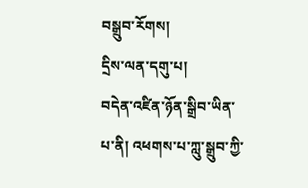བསྒྲུབ་རོགས།
དྲིས་ལན་དགུ་པ།
བདེན་འཛིན་ཉོན་སྒྲིབ་ཡིན་པ་ནི། འཕགས་པ་ཀླུ་སྒྲུབ་ཀྱི་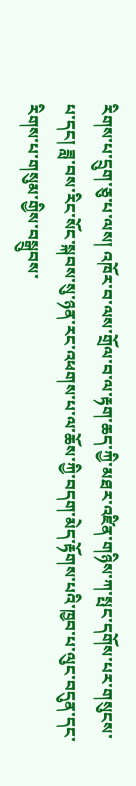རིགས་པ་དྲུག་ཅུ་པ་ལས། འཁོར་བ་ལས་གྲོལ་བ་ལ་རྟག་ཆད་ཀྱི་མཐར་འཛིན་གཉིས་ཀ་སྤང་དགོས་པར་གསུངས་པ་དང། ཟླ་བས་རིང་སོང་སྐབས་སུ་ཉན་རང་འཕགས་པ་ལ་ཆོས་ཀྱི་བདག་མེད་རྟོགས་པའི་ཁྱབ་པ་ལུང་བདུན་དང་རིགས་པ་གསུམ་གྱིས་བསྒྲུབས་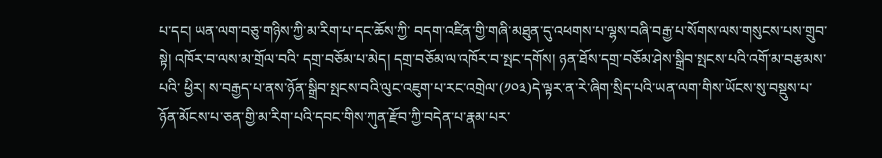པ་དང། ཡན་ལག་བཅུ་གཉིས་ཀྱི་མ་རིག་པ་དང་ཆོས་ཀྱི་ བདག་འཛིན་གྱི་གཞི་མཐུན་དུ་འཕགས་པ་ལྷས་བཞི་བརྒྱ་པ་སོགས་ལས་གསུངས་པས་གྲུབ་སྟེ། འཁོར་བ་ལས་མ་གྲོལ་བའི་ དགྲ་བཅོམ་པ་མེད། དགྲ་བཅོམ་ལ་འཁོར་བ་སྤང་དགོས། ཉན་ཐོས་དགྲ་བཅོམ་ཤེས་སྒྲིབ་སྤངས་པའི་འགོ་མ་བརྩམས་པའི་ ཕྱིར། ས་བརྒྱད་པ་ནས་ཉོན་སྒྲིབ་སྤངས་བའི་ལུང་འཇུག་པ་རང་འགྲེལ་(༡༠༣)དེ་ལྟར་ན་རེ་ཞིག་སྲིད་པའི་ཡན་ལག་གིས་ཡོངས་སུ་བསྡུས་པ་ཉོན་མོངས་པ་ཅན་གྱི་མ་རིག་པའི་དབང་གིས་ཀུན་རྫོབ་ཀྱི་བདེན་པ་རྣམ་པར་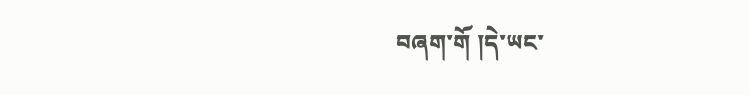བཞག་གོ །དེ་ཡང་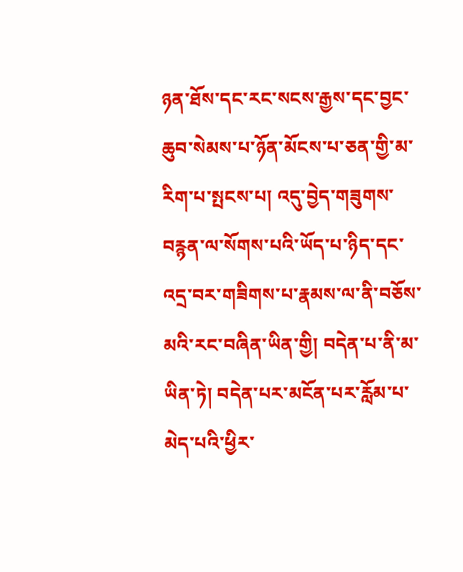ཉན་ཐོས་དང་རང་སངས་རྒྱས་དང་བྱང་ཆུབ་སེམས་པ་ཉོན་མོངས་པ་ཅན་གྱི་མ་རིག་པ་སྤངས་པ། འདུ་བྱེད་གཟུགས་ བརྙན་ལ་སོགས་པའི་ཡོད་པ་ཉིད་དང་འདྲ་བར་གཟིགས་པ་རྣམས་ལ་ནི་བཅོས་མའི་རང་བཞིན་ཡིན་གྱི། བདེན་པ་ནི་མ་ཡིན་ཏེ། བདེན་པར་མངོན་པར་རློམ་པ་མེད་པའི་ཕྱིར་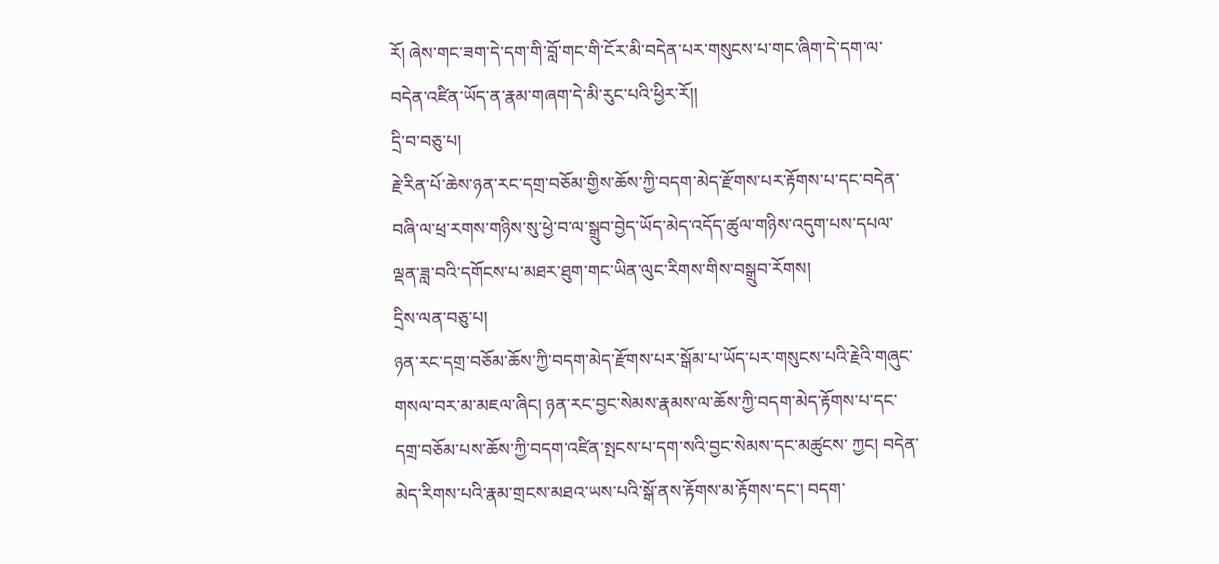རོ། ཞེས་གང་ཟག་དེ་དག་གི་བློ་གང་གི་ངོར་མི་བདེན་པར་གསུངས་པ་གང་ཞིག་དེ་དག་ལ་བདེན་འཛིན་ཡོད་ན་རྣམ་གཞག་དེ་མི་རུང་པའི་ཕྱིར་རོ།།
དྲི་བ་བཅུ་པ།
རྗེ་རིན་པོ་ཆེས་ཉན་རང་དགྲ་བཅོམ་གྱིས་ཆོས་ཀྱི་བདག་མེད་རྫོགས་པར་རྟོགས་པ་དང་བདེན་བཞི་ལ་ཕྲ་རགས་གཉིས་སུ་ཕྱེ་བ་ལ་སྒྲུབ་བྱེད་ཡོད་མེད་འདོད་ཚུལ་གཉིས་འདུག་པས་དཔལ་ལྡན་ཟླ་བའི་དགོངས་པ་མཐར་ཐུག་གང་ཡིན་ལུང་རིགས་གིས་བསྒྲུབ་རོགས།
དྲིས་ལན་བཅུ་པ།
ཉན་རང་དགྲ་བཅོམ་ཆོས་ཀྱི་བདག་མེད་རྫོགས་པར་སྒོམ་པ་ཡོད་པར་གསུངས་པའི་རྗེའི་གཞུང་གསལ་བར་མ་མཇལ་ཞིང། ཉན་རང་བྱང་སེམས་རྣམས་ལ་ཆོས་ཀྱི་བདག་མེད་རྟོགས་པ་དང་དགྲ་བཅོམ་པས་ཆོས་ཀྱི་བདག་འཛིན་སྤངས་པ་དག་སའི་བྱང་སེམས་དང་མཚུངས་ ཀྱང། བདེན་མེད་རིགས་པའི་རྣམ་གྲངས་མཐའ་ཡས་པའི་སྒོ་ནས་རྟོགས་མ་རྟོགས་དང་། བདག་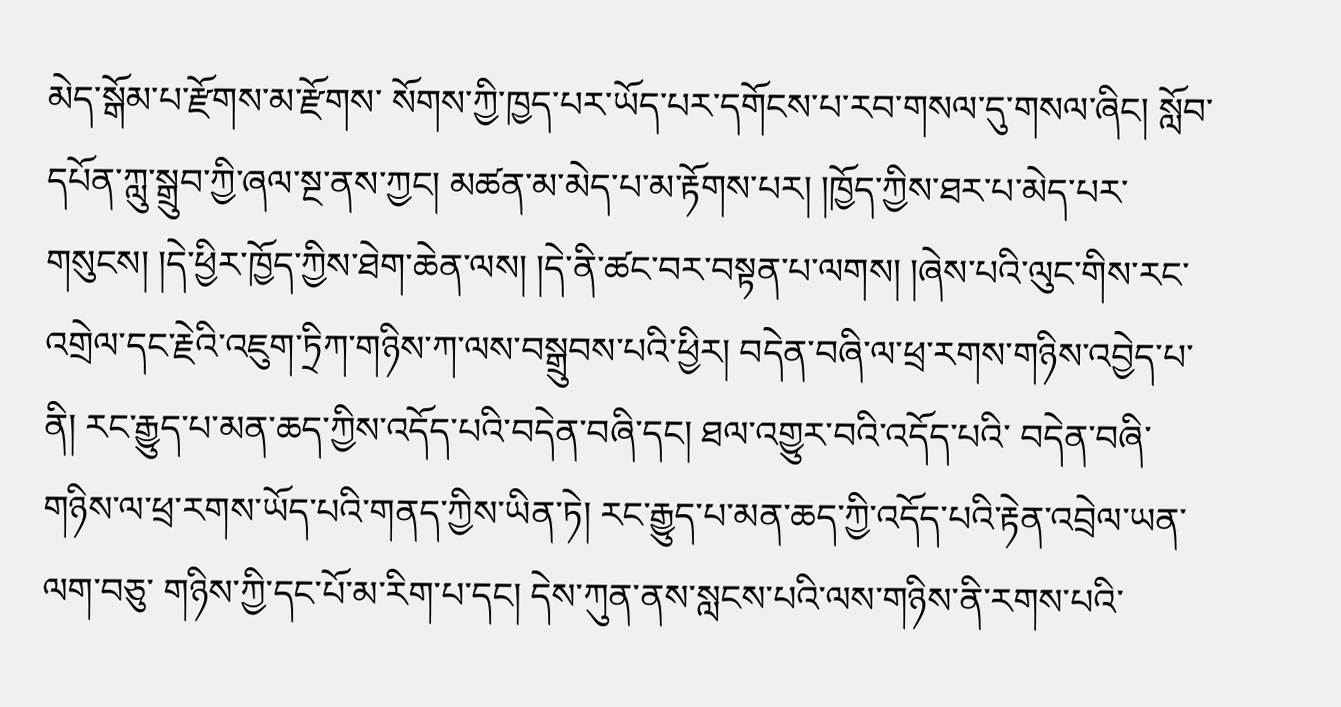མེད་སྒོམ་པ་རྫོགས་མ་རྫོགས་ སོགས་ཀྱི་ཁྱད་པར་ཡོད་པར་དགོངས་པ་རབ་གསལ་དུ་གསལ་ཞིང། སློབ་དཔོན་ཀླུ་སྒྲུབ་ཀྱི་ཞལ་སྔ་ནས་ཀྱང། མཚན་མ་མེད་པ་མ་རྟོགས་པར། །ཁྱོད་ཀྱིས་ཐར་པ་མེད་པར་གསུངས། །དེ་ཕྱིར་ཁྱོད་ཀྱིས་ཐེག་ཆེན་ལས། །དེ་ནི་ཚང་བར་བསྟན་པ་ལགས། །ཞེས་པའི་ལུང་གིས་རང་འགྲེལ་དང་རྗེའི་འཇུག་ཏྲིཀ་གཉིས་ཀ་ལས་བསྒྲུབས་པའི་ཕྱིར། བདེན་བཞི་ལ་ཕྲ་རགས་གཉིས་འབྱེད་པ་ནི། རང་རྒྱུད་པ་མན་ཆད་ཀྱིས་འདོད་པའི་བདེན་བཞི་དང། ཐལ་འགྱུར་བའི་འདོད་པའི་ བདེན་བཞི་གཉིས་ལ་ཕྲ་རགས་ཡོད་པའི་གནད་ཀྱིས་ཡིན་ཏེ། རང་རྒྱུད་པ་མན་ཆད་ཀྱི་འདོད་པའི་རྟེན་འབྲེལ་ཡན་ལག་བཅུ་ གཉིས་ཀྱི་དང་པོ་མ་རིག་པ་དང། དེས་ཀུན་ནས་སླངས་པའི་ལས་གཉིས་ནི་རགས་པའི་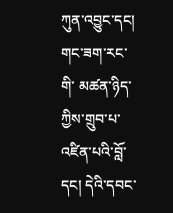ཀུན་འབྱུང་དང། གང་ཟག་རང་གི་ མཚན་ཉིད་ཀྱིས་གྲུབ་པ་འཛིན་པའི་བློ་དང། དེའི་དབང་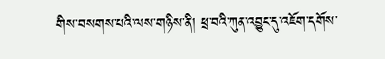གིས་བསགས་པའི་ལས་གཉིས་ནི། ཕྲ་བའི་ཀུན་འབྱུང་དུ་འཇོག་དགོས་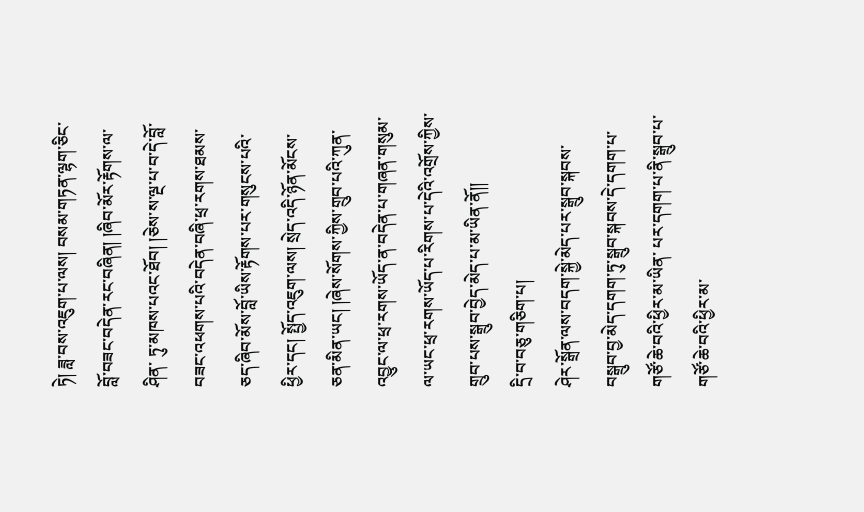ཏེ། ཟླ་བས་འཇུག་པ་ལས། བསམ་གཏན་ལྷག་ཅིང་བློ་བཟང་བདེན་རང་བཞིན། །ཞིབ་མོར་རྟོགས་ལ་ཤིན་ ཏུ་མཁས་པའང་ཐོབ། །ཅེས་ས་ལྔ་པ་བ་དེ་བློ་བཟང་འཕགས་པའི་བདེན་བཞི་ཕྲ་རགས་ཐམས་ཅད་ཞིབ་མོས་བློ་ཡིས་རྟོགས་པར་གསུངས་པའི་ཕྱིར་དང། སྤྱོད་འཇུག་ལས། སྲེད་འདི་ཉོན་མོངས་ཅན་མིན་ཡང། །ཞེས་སོགས་ཀྱིས་གྲུབ་པའི་ཀུན་འབྱུང་ལ་ཕྲ་རགས་ཡོད་ན་བདེན་པ་གཞན་གསུམ་ལ་ཡང་ཕྲ་རགས་ཡོད་པ་རིགས་པ་དེའི་འགྲོས་ཀྱིས་གྲུབ་པས་སྒྲུབ་བྱེད་མེད་པ་མ་ཡིན་ནོ།།
དྲི་བ་བཅུ་གཅིག་པ།
ཤེར་སྒྲོན་ལས་བདག་སྐྱེ་མེད་པར་སྒྲུབ་སྐབས་བསྒྲུབ་བྱ་མེད་དགག་ཏུ་སྒྲུབ་སྐབས་དེ་དགག་པ་གཙོ་ཆེ་བའི་ཕྱིར་མ་ཡིན་ པར་དགག་པ་ནི་སྒྲུབ་པ་གཙོ་ཆེ་བའི་ཕྱིར་མ་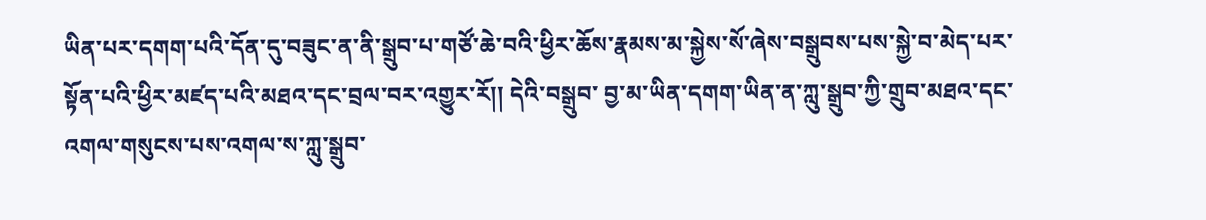ཡིན་པར་དགག་པའི་དོན་དུ་བཟུང་ན་ནི་སྒྲུབ་པ་གཙོ་ཆེ་བའི་ཕྱིར་ཆོས་རྣམས་མ་སྐྱེས་སོ་ཞེས་བསྒྲུབས་པས་སྐྱེ་བ་མེད་པར་སྟོན་པའི་ཕྱིར་མཛད་པའི་མཐའ་དང་བྲལ་བར་འགྱུར་རོ།། དེའི་བསྒྲུབ་ བྱ་མ་ཡིན་དགག་ཡིན་ན་ཀླུ་སྒྲུབ་ཀྱི་གྲུབ་མཐའ་དང་འགལ་གསུངས་པས་འགལ་ས་ཀླུ་སྒྲུབ་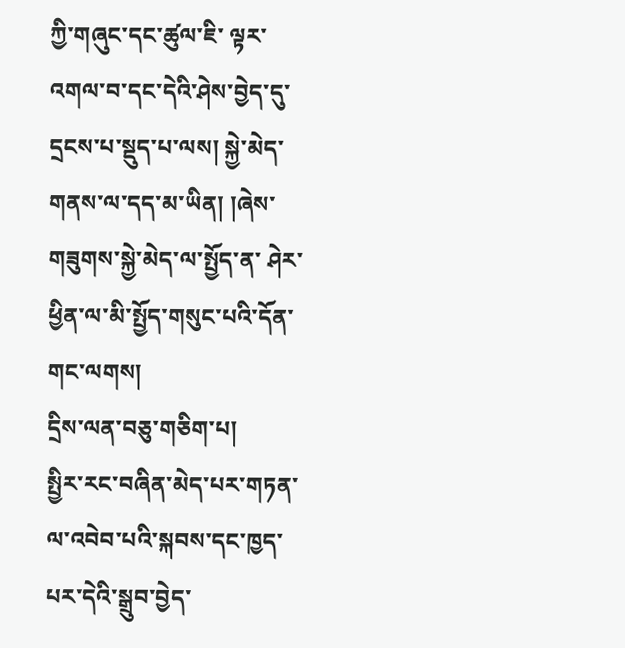ཀྱི་གཞུང་དང་ཚུལ་ཇི་ ལྟར་འགལ་བ་དང་དེའི་ཤེས་བྱེད་དུ་དྲངས་པ་སྡུད་པ་ལས། སྐྱེ་མེད་གནས་ལ་དད་མ་ཡིན། །ཞེས་གཟུགས་སྐྱེ་མེད་ལ་སྤྱོད་ན་ ཤེར་ཕྱིན་ལ་མི་སྤྱོད་གསུང་པའི་དོན་གང་ལགས།
དྲིས་ལན་བཅུ་གཅིག་པ།
སྤྱིར་རང་བཞིན་མེད་པར་གཏན་ལ་འབེབ་པའི་སྐབས་དང་ཁྱད་པར་དེའི་སྒྲུབ་བྱེད་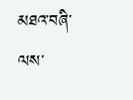མཐའ་བཞི་ལས་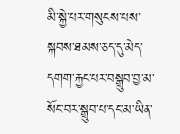མི་སྐྱེ་པར་གསུངས་པས་སྐབས་ཐམས་ཅད་དུ་མེད་དགག་རྐྱང་པར་བསྒྲུབ་བྱ་མ་སོང་བར་སྒྲུབ་པ་དང་མ་ཡིན་